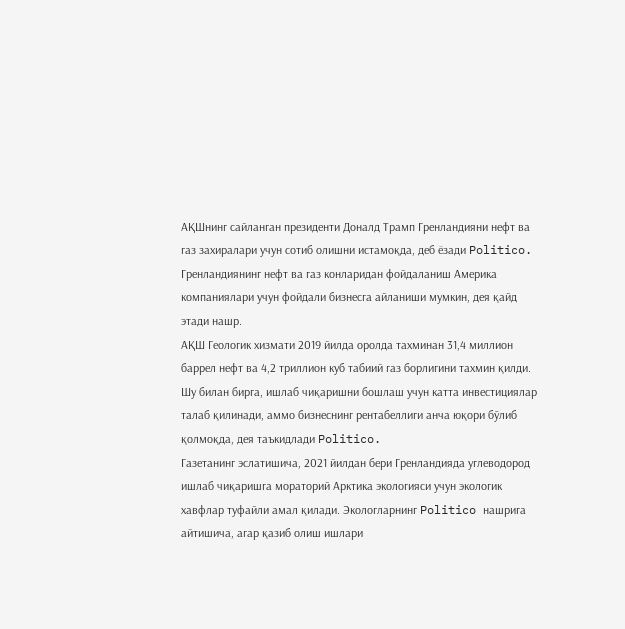АҚШнинг сайланган президенти Доналд Трамп Гренландияни нефт ва газ захиралари учун сотиб олишни истамоқда, деб ёзади Politico.
Гренландиянинг нефт ва газ конларидан фойдаланиш Америка компаниялари учун фойдали бизнесга айланиши мумкин, дея қайд этади нашр.
АҚШ Геологик хизмати 2019 йилда оролда тахминан 31,4 миллион баррел нефт ва 4,2 триллион куб табиий газ борлигини тахмин қилди. Шу билан бирга, ишлаб чиқаришни бошлаш учун катта инвестициялар талаб қилинади, аммо бизнеснинг рентабеллиги анча юқори бўлиб қолмоқда, дея таъкидлади Politico.
Газетанинг эслатишича, 2021 йилдан бери Гренландияда углеводород ишлаб чиқаришга мораторий Арктика экологияси учун экологик хавфлар туфайли амал қилади. Экологларнинг Politico нашрига айтишича, агар қазиб олиш ишлари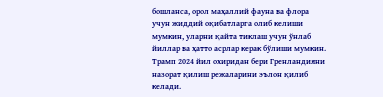бошланса, орол маҳаллий фауна ва флора учун жиддий оқибатларга олиб келиши мумкин, уларни қайта тиклаш учун ўнлаб йиллар ва ҳатто асрлар керак бўлиши мумкин.
Трамп 2024 йил охиридан бери Гренландияни назорат қилиш режаларини эълон қилиб келади.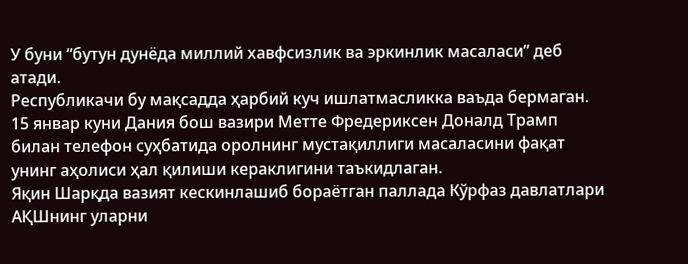У буни “бутун дунёда миллий хавфсизлик ва эркинлик масаласи” деб атади.
Республикачи бу мақсадда ҳарбий куч ишлатмасликка ваъда бермаган. 15 январ куни Дания бош вазири Метте Фредериксен Доналд Трамп билан телефон суҳбатида оролнинг мустақиллиги масаласини фақат унинг аҳолиси ҳал қилиши кераклигини таъкидлаган.
Яқин Шарқда вазият кескинлашиб бораётган паллада Кўрфаз давлатлари АҚШнинг уларни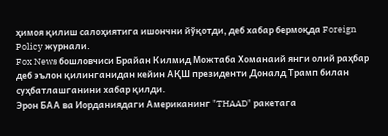ҳимоя қилиш салоҳиятига ишончни йўқотди, деб хабар бермоқда Foreign Policy журнали.
Fox News бошловчиси Брайан Килмид Можтаба Хоманаий янги олий раҳбар деб эълон қилинганидан кейин АҚШ президенти Доналд Трамп билан суҳбатлашганини хабар қилди.
Эрон БАА ва Иорданиядаги Американинг "THAAD" ракетага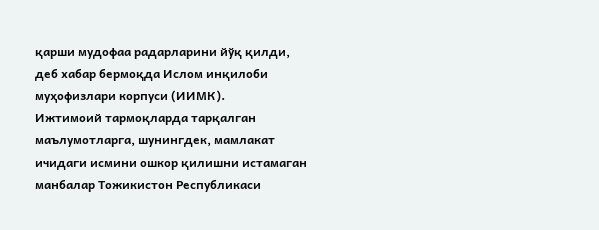қарши мудофаа радарларини йўқ қилди, деб хабар бермоқда Ислом инқилоби муҳофизлари корпуси (ИИМК).
Ижтимоий тармоқларда тарқалган маълумотларга, шунингдек, мамлакат ичидаги исмини ошкор қилишни истамаган манбалар Тожикистон Республикаси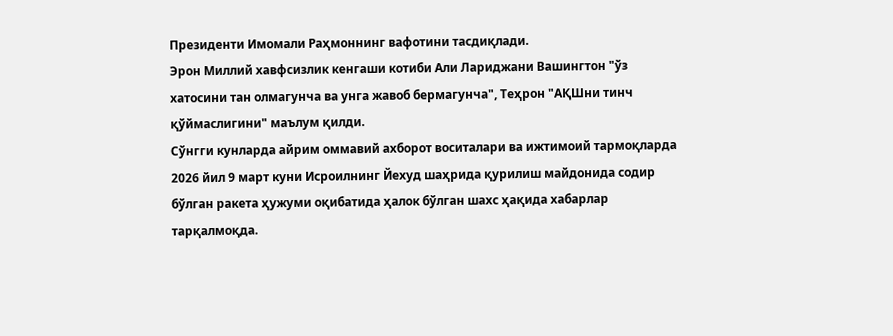Президенти Имомали Раҳмоннинг вафотини тасдиқлади.
Эрон Миллий хавфсизлик кенгаши котиби Али Лариджани Вашингтон "ўз хатосини тан олмагунча ва унга жавоб бермагунча", Теҳрон "АҚШни тинч қўймаслигини" маълум қилди.
Сўнгги кунларда айрим оммавий ахборот воситалари ва ижтимоий тармоқларда 2026 йил 9 март куни Исроилнинг Йехуд шаҳрида қурилиш майдонида содир бўлган ракета ҳужуми оқибатида ҳалок бўлган шахс ҳақида хабарлар тарқалмоқда.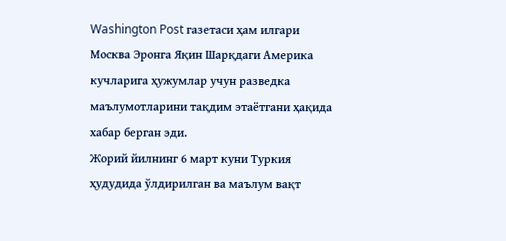Washington Post газетаси ҳам илгари Москва Эронга Яқин Шарқдаги Америка кучларига ҳужумлар учун разведка маълумотларини тақдим этаётгани ҳақида хабар берган эди.
Жорий йилнинг 6 март куни Туркия ҳудудида ўлдирилган ва маълум вақт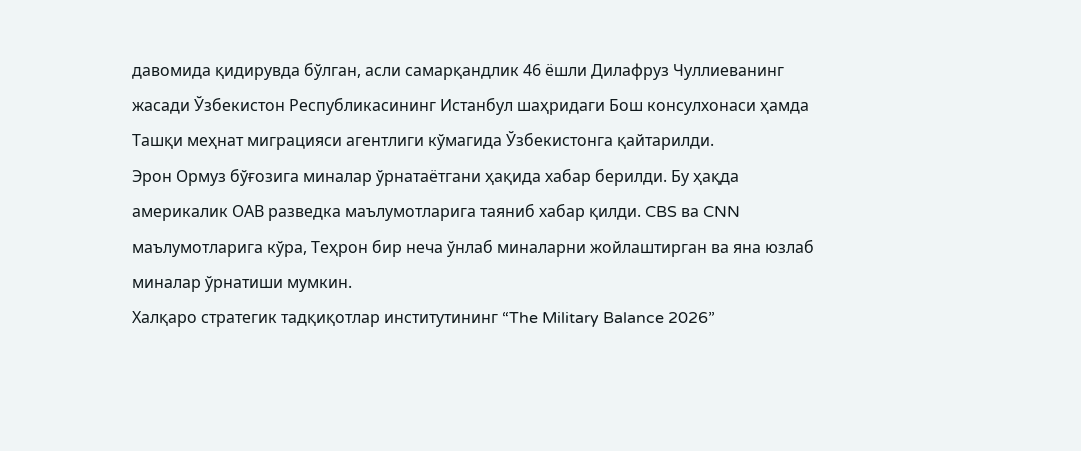давомида қидирувда бўлган, асли самарқандлик 46 ёшли Дилафруз Чуллиеванинг жасади Ўзбекистон Республикасининг Истанбул шаҳридаги Бош консулхонаси ҳамда Ташқи меҳнат миграцияси агентлиги кўмагида Ўзбекистонга қайтарилди.
Эрон Ормуз бўғозига миналар ўрнатаётгани ҳақида хабар берилди. Бу ҳақда америкалик ОАВ разведка маълумотларига таяниб хабар қилди. CBS ва CNN маълумотларига кўра, Теҳрон бир неча ўнлаб миналарни жойлаштирган ва яна юзлаб миналар ўрнатиши мумкин.
Халқаро стратегик тадқиқотлар институтининг “The Military Balance 2026”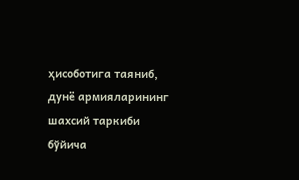ҳисоботига таяниб, дунё армияларининг шахсий таркиби бўйича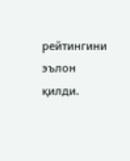рейтингини эълон қилди.